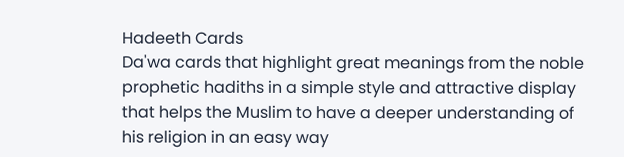Hadeeth Cards
Da'wa cards that highlight great meanings from the noble prophetic hadiths in a simple style and attractive display that helps the Muslim to have a deeper understanding of his religion in an easy way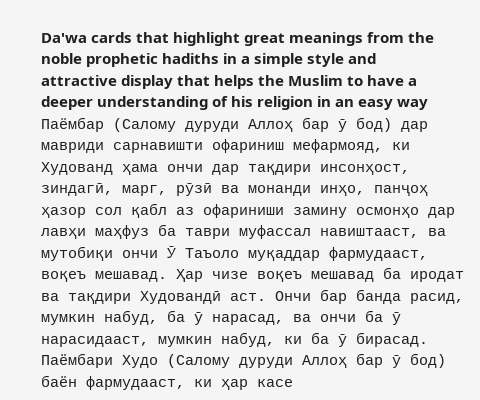Da'wa cards that highlight great meanings from the noble prophetic hadiths in a simple style and attractive display that helps the Muslim to have a deeper understanding of his religion in an easy way
Паёмбар (Салому дуруди Аллоҳ бар ӯ бод) дар мавриди сарнавишти офариниш мефармояд, ки Худованд ҳама ончи дар тақдири инсонҳост, зиндагӣ, марг, рӯзӣ ва монанди инҳо, панҷоҳ ҳазор сол қабл аз офариниши замину осмонҳо дар лавҳи маҳфуз ба таври муфассал навиштааст, ва мутобиқи ончи Ӯ Таъоло муқаддар фармудааст, воқеъ мешавад. Ҳар чизе воқеъ мешавад ба иродат ва тақдири Худовандӣ аст. Ончи бар банда расид, мумкин набуд, ба ӯ нарасад, ва ончи ба ӯ нарасидааст, мумкин набуд, ки ба ӯ бирасад.
Паёмбари Худо (Салому дуруди Аллоҳ бар ӯ бод) баён фармудааст, ки ҳар касе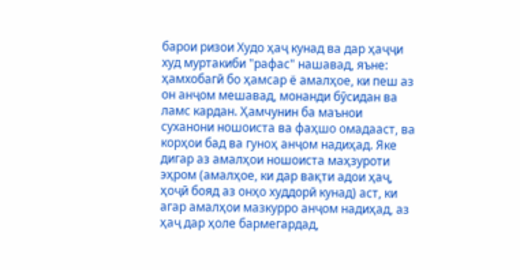барои ризои Худо ҳаҷ кунад ва дар ҳаҷҷи худ муртакиби "рафас" нашавад, яъне: ҳамхобагӣ бо ҳамсар ё амалҳое, ки пеш аз он анҷом мешавад, монанди бӯсидан ва ламс кардан. Ҳамчунин ба маънои суханони ношоиста ва фаҳшо омадааст, ва корҳои бад ва гуноҳ анҷом надиҳад. Яке дигар аз амалҳои ношоиста маҳзуроти эҳром (амалҳое, ки дар вақти адои ҳаҷ, ҳоҷӣ бояд аз онҳо худдорӣ кунад) аст, ки агар амалҳои мазкурро анҷом надиҳад, аз ҳаҷ дар ҳоле бармегардад,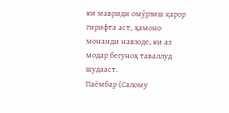ки мавриди омӯрзиш қарор гирифта аст, ҳамоно монанди навзоде, ки аз модар бегуноҳ таваллуд шудааст.
Паёмбар (Салому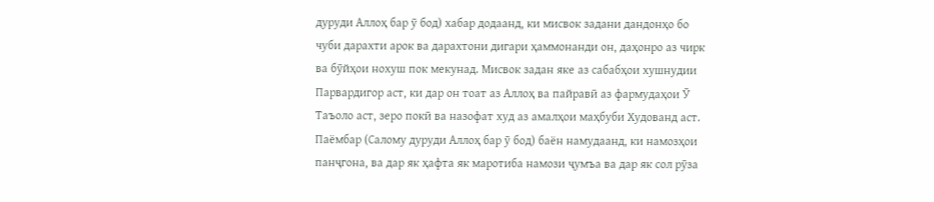дуруди Аллоҳ бар ӯ бод) хабар додаанд, ки мисвок задани дандонҳо бо чуби дарахти арок ва дарахтони дигари ҳаммонанди он, даҳонро аз чирк ва бӯйҳои нохуш пок мекунад. Мисвок задан яке аз сабабҳои хушнудии Парвардигор аст, ки дар он тоат аз Аллоҳ ва пайравӣ аз фармудаҳои Ӯ Таъоло аст, зеро покӣ ва назофат худ аз амалҳои маҳбуби Худованд аст.
Паёмбар (Салому дуруди Аллоҳ бар ӯ бод) баён намудаанд, ки намозҳои панҷгона, ва дар як ҳафта як маротиба намози ҷумъа ва дар як сол рӯза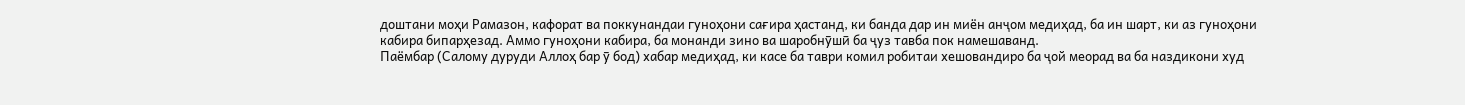доштани моҳи Рамазон, кафорат ва поккунандаи гуноҳони сағира ҳастанд, ки банда дар ин миён анҷом медиҳад, ба ин шарт, ки аз гуноҳони кабира бипарҳезад. Аммо гуноҳони кабира, ба монанди зино ва шаробнӯшӣ ба ҷуз тавба пок намешаванд.
Паёмбар (Салому дуруди Аллоҳ бар ӯ бод) хабар медиҳад, ки касе ба таври комил робитаи хешовандиро ба ҷой меорад ва ба наздикони худ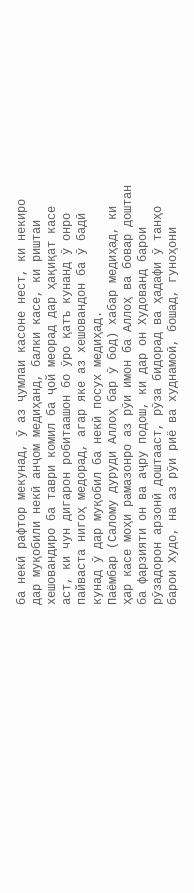ба некӣ рафтор мекунад, ӯ аз ҷумлаи касоне нест, ки некиро дар муқобили некӣ анҷом медиҳанд, балки касе, ки риштаи хешовандиро ба таври комил ба ҷой меорад дар ҳақиқат касе аст, ки чун дигарон робитаашон бо ӯро қатъ кунанд ӯ онро пайваста нигоҳ медорад, агар яке аз хешовандон ба ӯ бадӣ кунад ӯ дар муқобил ба некӣ посух медиҳад.
Паёмбар (Салому дуруди Аллоҳ бар ӯ бод) хабар медиҳад, ки ҳар касе моҳи рамазонро аз рӯи имон ба Аллоҳ ва бовар доштан ба фарзияти он ва аҷру подош, ки дар он Худованд барои рӯзадорон арзонӣ доштааст, рӯза бидорад ва ҳадафи ӯ танҳо барои Худо, на аз рӯи риё ва худнамоӣ, бошад, гуноҳони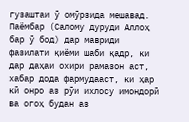гузаштаи ӯ омӯрзида мешавад.
Паёмбар (Салому дуруди Аллоҳ бар ӯ бод) дар мавриди фазилати қиёми шаби қадр, ки дар даҳаи охири рамазон аст, хабар дода фармудааст, ки ҳар кӣ онро аз рӯи ихлосу имондорӣ ва огоҳ будан аз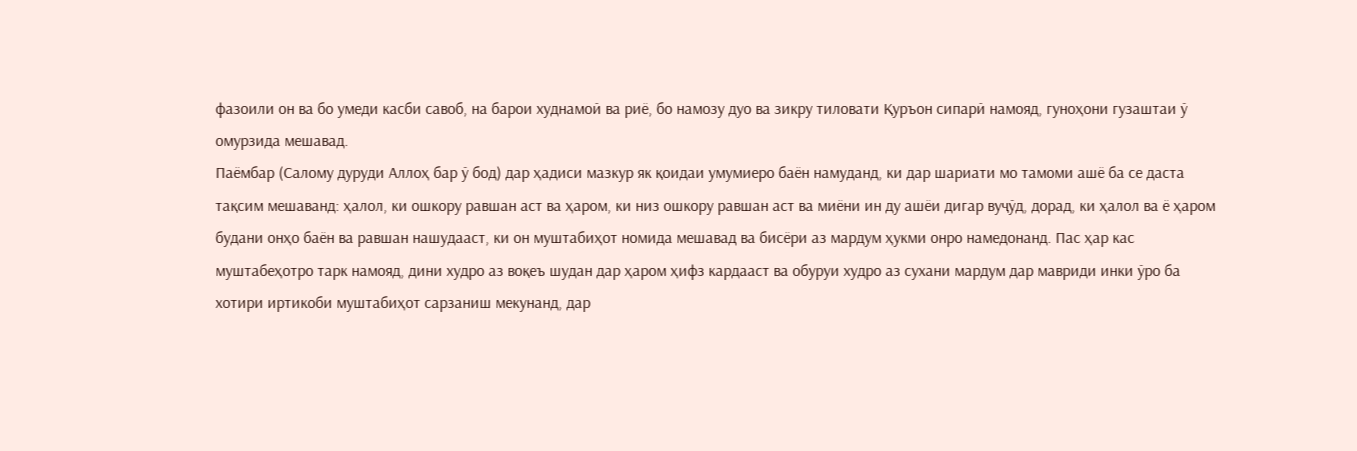фазоили он ва бо умеди касби савоб, на барои худнамоӣ ва риё, бо намозу дуо ва зикру тиловати Қуръон сипарӣ намояд, гуноҳони гузаштаи ӯ омурзида мешавад.
Паёмбар (Салому дуруди Аллоҳ бар ӯ бод) дар ҳадиси мазкур як қоидаи умумиеро баён намуданд, ки дар шариати мо тамоми ашё ба се даста тақсим мешаванд: ҳалол, ки ошкору равшан аст ва ҳаром, ки низ ошкору равшан аст ва миёни ин ду ашёи дигар вуҷӯд, дорад, ки ҳалол ва ё ҳаром будани онҳо баён ва равшан нашудааст, ки он муштабиҳот номида мешавад ва бисёри аз мардум ҳукми онро намедонанд. Пас ҳар кас муштабеҳотро тарк намояд, дини худро аз воқеъ шудан дар ҳаром ҳифз кардааст ва обуруи худро аз сухани мардум дар мавриди инки ӯро ба хотири иртикоби муштабиҳот сарзаниш мекунанд, дар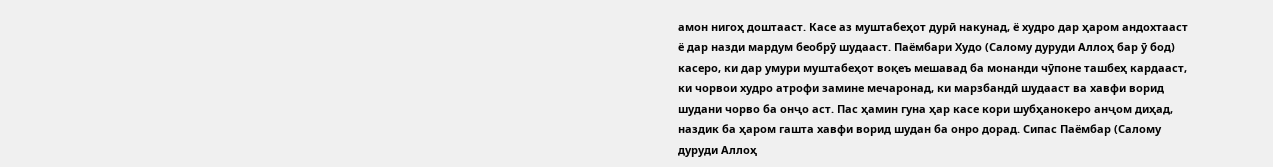амон нигоҳ доштааст. Касе аз муштабеҳот дурӣ накунад, ё худро дар ҳаром андохтааст ё дар назди мардум беобрӯ шудааст. Паёмбари Худо (Салому дуруди Аллоҳ бар ӯ бод) касеро, ки дар умури муштабеҳот воқеъ мешавад ба монанди чӯпоне ташбеҳ кардааст, ки чорвои худро атрофи замине мечаронад, ки марзбандӣ шудааст ва хавфи ворид шудани чорво ба онҷо аст. Пас ҳамин гуна ҳар касе кори шубҳанокеро анҷом диҳад, наздик ба ҳаром гашта хавфи ворид шудан ба онро дорад. Сипас Паёмбар (Салому дуруди Аллоҳ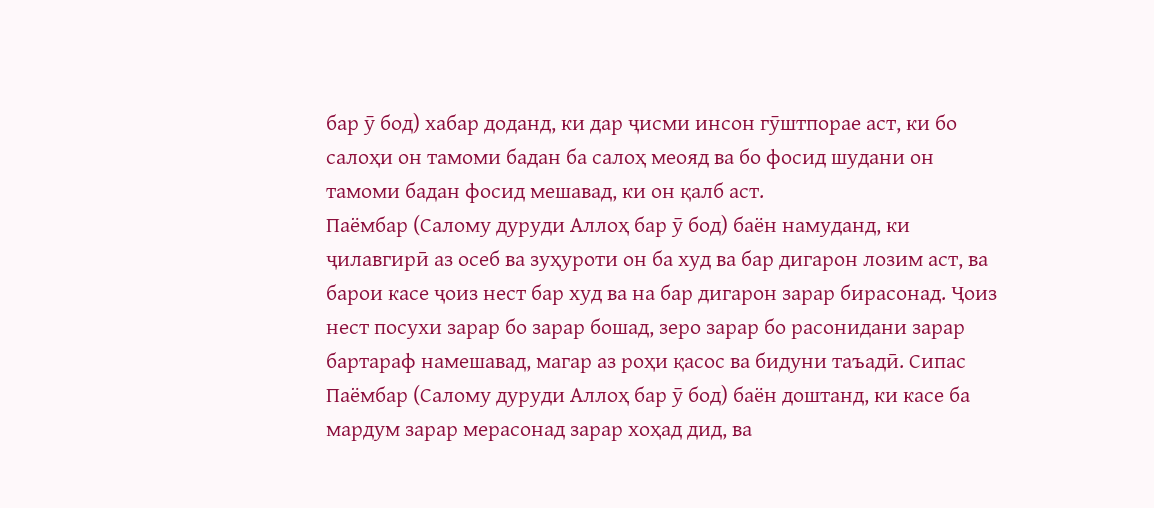бар ӯ бод) хабар доданд, ки дар ҷисми инсон гӯштпорае аст, ки бо салоҳи он тамоми бадан ба салоҳ меояд ва бо фосид шудани он тамоми бадан фосид мешавад, ки он қалб аст.
Паёмбар (Салому дуруди Аллоҳ бар ӯ бод) баён намуданд, ки ҷилавгирӣ аз осеб ва зуҳуроти он ба худ ва бар дигарон лозим аст, ва барои касе ҷоиз нест бар худ ва на бар дигарон зарар бирасонад. Ҷоиз нест посухи зарар бо зарар бошад, зеро зарар бо расонидани зарар бартараф намешавад, магар аз роҳи қасос ва бидуни таъадӣ. Сипас Паёмбар (Салому дуруди Аллоҳ бар ӯ бод) баён доштанд, ки касе ба мардум зарар мерасонад зарар хоҳад дид, ва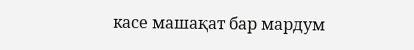касе машақат бар мардум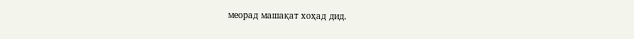меорад машақат хоҳад дид.